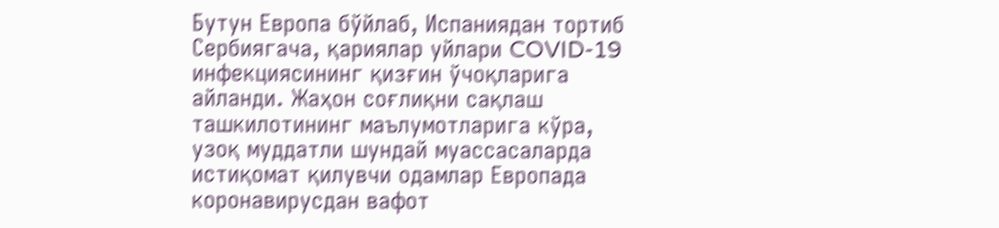Бутун Европа бўйлаб, Испаниядан тортиб Сербиягача, қариялар уйлари COVID-19 инфекциясининг қизғин ўчоқларига айланди. Жаҳон соғлиқни сақлаш ташкилотининг маълумотларига кўра, узоқ муддатли шундай муассасаларда истиқомат қилувчи одамлар Европада коронавирусдан вафот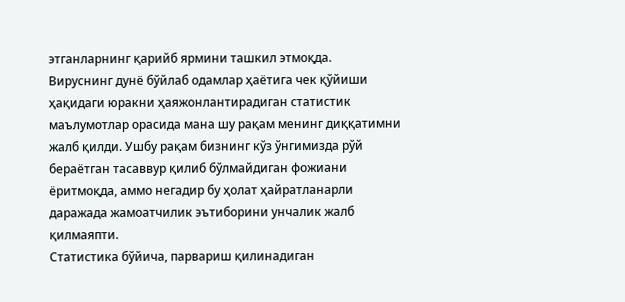этганларнинг қарийб ярмини ташкил этмоқда.
Вируснинг дунё бўйлаб одамлар ҳаётига чек қўйиши ҳақидаги юракни ҳаяжонлантирадиган статистик маълумотлар орасида мана шу рақам менинг диққатимни жалб қилди. Ушбу рақам бизнинг кўз ўнгимизда рўй бераётган тасаввур қилиб бўлмайдиган фожиани ёритмоқда, аммо негадир бу ҳолат ҳайратланарли даражада жамоатчилик эътиборини унчалик жалб қилмаяпти.
Статистика бўйича, парвариш қилинадиган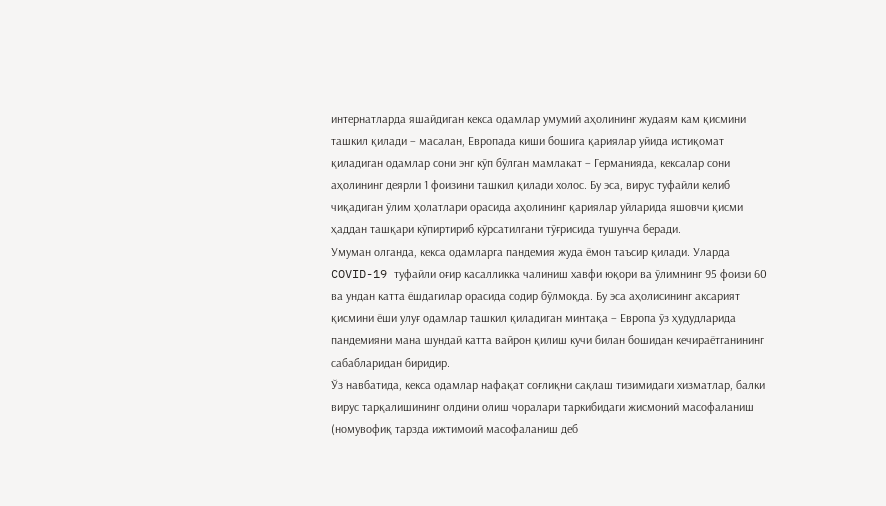интернатларда яшайдиган кекса одамлар умумий аҳолининг жудаям кам қисмини ташкил қилади – масалан, Европада киши бошига қариялар уйида истиқомат қиладиган одамлар сони энг кўп бўлган мамлакат – Германияда, кексалар сони аҳолининг деярли 1 фоизини ташкил қилади холос. Бу эса, вирус туфайли келиб чиқадиган ўлим ҳолатлари орасида аҳолининг қариялар уйларида яшовчи қисми ҳаддан ташқари кўпиртириб кўрсатилгани тўғрисида тушунча беради.
Умуман олганда, кекса одамларга пандемия жуда ёмон таъсир қилади. Уларда COVID-19 туфайли оғир касалликка чалиниш хавфи юқори ва ўлимнинг 95 фоизи 60 ва ундан катта ёшдагилар орасида содир бўлмоқда. Бу эса аҳолисининг аксарият қисмини ёши улуғ одамлар ташкил қиладиган минтақа – Европа ўз ҳудудларида пандемияни мана шундай катта вайрон қилиш кучи билан бошидан кечираётганининг сабабларидан биридир.
Ўз навбатида, кекса одамлар нафақат соғлиқни сақлаш тизимидаги хизматлар, балки вирус тарқалишининг олдини олиш чоралари таркибидаги жисмоний масофаланиш (номувофиқ тарзда ижтимоий масофаланиш деб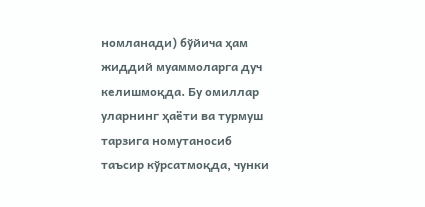номланади) бўйича ҳам жиддий муаммоларга дуч келишмоқда. Бу омиллар уларнинг ҳаёти ва турмуш тарзига номутаносиб таъсир кўрсатмоқда, чунки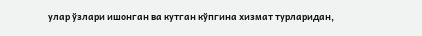улар ўзлари ишонган ва кутган кўпгина хизмат турларидан,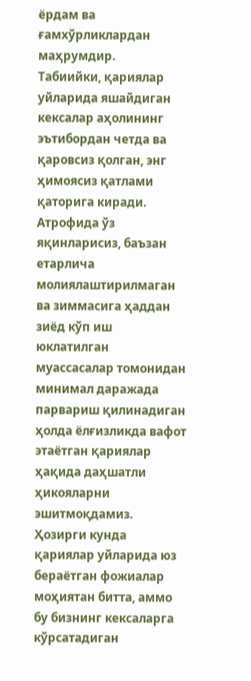ёрдам ва ғамхўрликлардан маҳрумдир.
Табиийки, қариялар уйларида яшайдиган кексалар аҳолининг эътибордан четда ва қаровсиз қолган, энг ҳимоясиз қатлами қаторига киради.
Атрофида ўз яқинларисиз, баъзан етарлича молиялаштирилмаган ва зиммасига ҳаддан зиёд кўп иш юклатилган муассасалар томонидан минимал даражада парвариш қилинадиган ҳолда ёлғизликда вафот этаётган қариялар ҳақида даҳшатли ҳикояларни эшитмоқдамиз.
Ҳозирги кунда қариялар уйларида юз бераётган фожиалар моҳиятан битта, аммо бу бизнинг кексаларга кўрсатадиган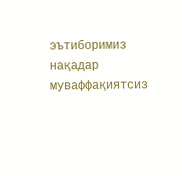эътиборимиз нақадар муваффақиятсиз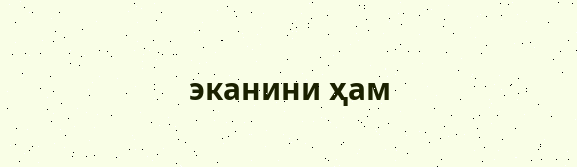эканини ҳам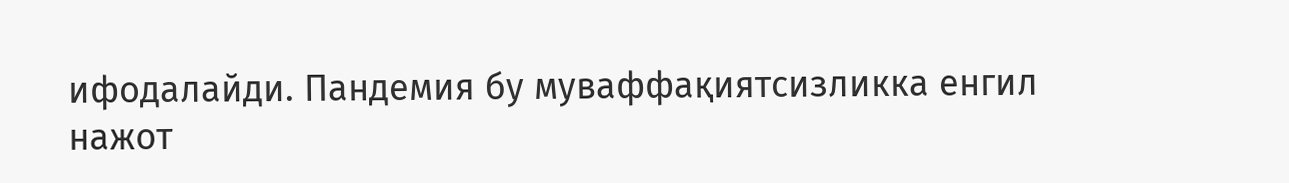ифодалайди. Пандемия бу муваффақиятсизликка енгил нажот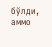бўлди, аммо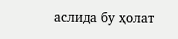аслида бу ҳолат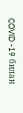COVID -19 билан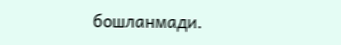бошланмади.